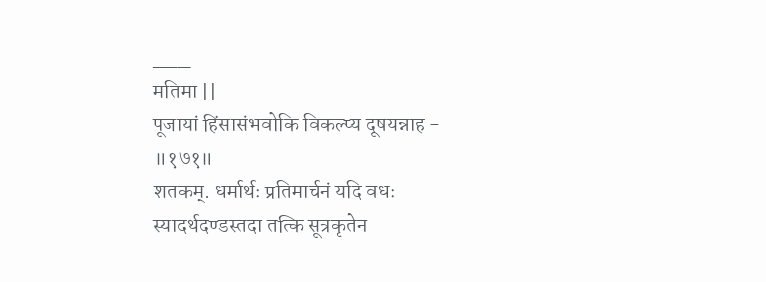___
मतिमा ||
पूजायां हिंसासंभवोकि विकल्प्य दूषयन्नाह -
॥१७१॥
शतकम्. धर्मार्थः प्रतिमार्चनं यदि वधः स्यादर्थदण्डस्तदा तत्कि सूत्रकृतेन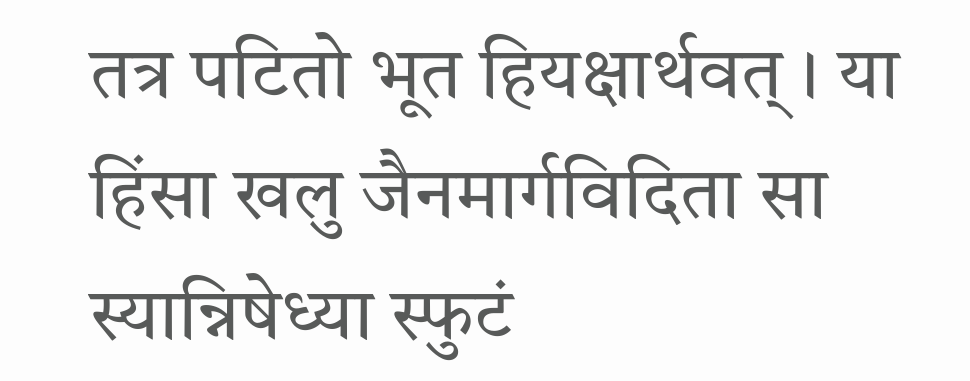तत्र पटितो भूत हियक्षार्थवत् । या हिंसा खलु जैनमार्गविदिता सा स्यान्निषेध्या स्फुटं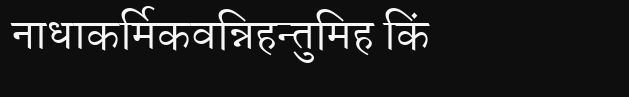नाधाकर्मिकवन्निहन्तुमिह किं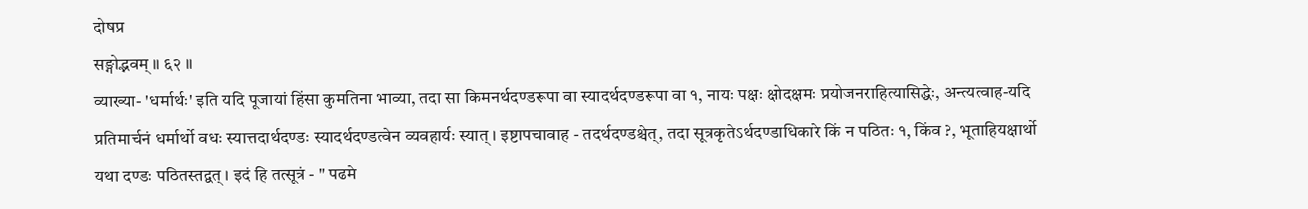दोषप्र
सङ्गोद्भवम् ॥ ६२ ॥
व्याख्या- 'धर्मार्थः' इति यदि पूजायां हिंसा कुमतिना भाव्या, तदा सा किमनर्थदण्डरूपा वा स्यादर्थदण्डरूपा वा १, नायः पक्षः क्षोदक्षमः प्रयोजनराहित्यासिद्धेः, अन्त्यत्वाह-यदि प्रतिमार्चनं धर्मार्थो वधः स्यात्तदार्थदण्डः स्यादर्थदण्डत्वेन व्यवहार्यः स्यात् । इष्टापचावाह - तदर्थदण्डश्चेत्, तदा सूत्रकृतेऽर्थदण्डाधिकारे किं न पठितः १, किंव ?, भूताहियक्षार्थो यथा दण्डः पठितस्तद्वत् । इदं हि तत्सूत्रं - " पढमे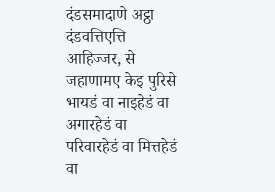दंडसमादाणे अट्ठा दंडवत्तिएत्ति आहिज्जर, से जहाणामए केइ पुरिसे भायडं वा नाइहेडं वा अगारहेडं वा परिवारहेडं वा मित्तहेडं वा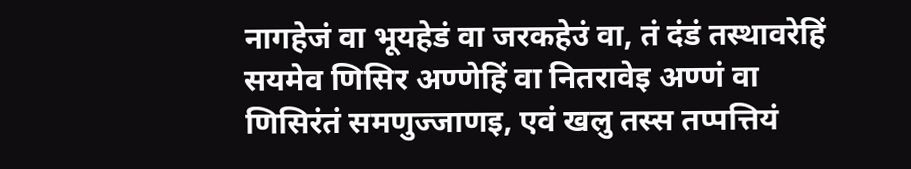नागहेजं वा भूयहेडं वा जरकहेउं वा, तं दंडं तस्थावरेहिं सयमेव णिसिर अण्णेहिं वा नितरावेइ अण्णं वा णिसिरंतं समणुज्जाणइ, एवं खलु तस्स तप्पत्तियं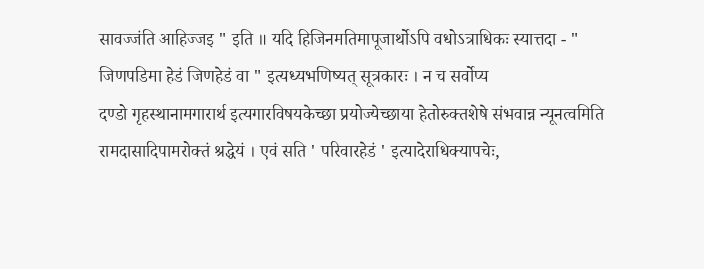सावज्जंति आहिज्जइ " इति ॥ यदि हिजिनमतिमापूजार्थोऽपि वधोऽत्राधिकः स्यात्तदा - " जिणपडिमा हेडं जिणहेडं वा " इत्यध्यभणिष्यत् सूत्रकारः । न च सर्वोप्य
दण्डो गृहस्थानामगारार्थ इत्यगारविषयकेच्छा प्रयोज्येच्छाया हेतोरुक्तशेषे संभवान्न न्यूनत्वमिति रामदासादिपामरोक्तं श्रद्धेयं । एवं सति ' परिवारहेडं ' इत्यादेराधिक्यापचेः,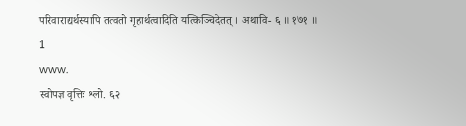परिवाराद्यर्थस्यापि तत्वतो गृहार्थत्वादिति यत्किञ्चिदेतत् । अथावि- ६ ॥ १७१ ॥
1
www.
स्वोपज्ञ वृत्तिः श्लो. ६२